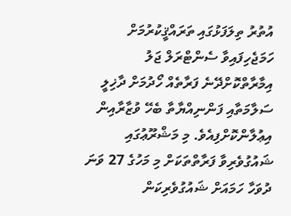އުތުރު ތިލަފަޅުގައި ތަރައްޤީކުރުމަށް ހަމަޖެހިފައިވާ ސެންޓްރަލް ޖަލު އިމާރާތްކޮށްދޭނެ ފަރާތެއް ހޯދުމަށް ދާޚިލީ ސަލާމަތާއި ފަންނިއްޔާތާ ބެހޭ ވުޒާރާއިން އިޢުލާންކޮށްފިއެވެ. މި މަޝްރޫޢުގައި ޝައުގުވެރިވާ ފަރާތްތަކަށް މި މަހުގެ 27 ވަނަ ދުވަހާ ހަމައަށް ޝައުގުވެރިކަން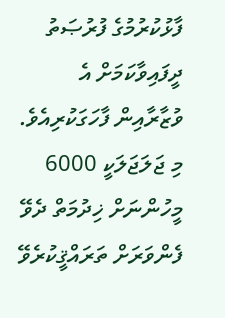ފާޅުކުރުމުގެ ފުރުޞަތު ދީފައިވާކަމަށް އެ ވުޒާރާއިން ފާހަގަކުރިއެވެ.
މި ޖަލަޖަލަކީ 6000 މީހުންނަށް ޚިދުމަތް ދެވޭ ފެންވަރަށް ތަރައްޤީކުރެވޭ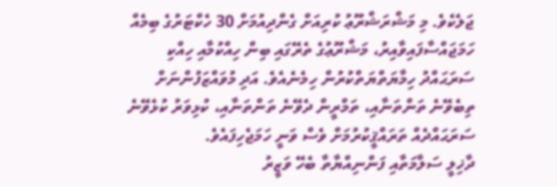ޖަލެކެވެ. މި މަޝްރަޝްރޫޢު ކުރިއަށް ގެންދިއުމަށް 30 ހެކްޓަރުގެ ބިމެއް ހަމަޖައްސާފައިވާއިރު، މަޝްރޫޢުގެ ތެރޭގައި ބިން ހިއްކުމާއި ހިއްކި ސަރަޙައްދު ހިމާޔަތްޔަތްކުރުން ހިމެނެއެވެ. އަދި މުވައްޒަފުންނަށް ތިބެވޭނެ ތަންތަނާއި، ތަމްރީން ދެވޭނެ ތަންތަނާއި، ކުޅިވަރު ކުޅެވޭނެ ސަރަޙައްދެއް ތަރައްޤީކުރުމަށް ވެސް ވަނީ ހަމަޖެހިފައެވެ.
ދާޚިލީ ސަލާމަތާއި ފަންނިއްޔާތާ ބެހޭ ވަޒީރު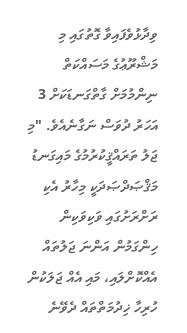ވިދާޅުވެފައިވާ ގޮތުގައި މި މަޝްރޫޢުގެ މަސައްކަތް ނިންމުމަށް ގާތްގަނޑަކަށް 3 އަހަރު ދުވަސް ނަގާނެއެވެ. "މި ޖަލު ތަރައްޤީކުރުމުގެ މައިގަނޑު މަޤްޞަދްޞަދަކީ މިހާރު އެކި ރަށްރަށުގައި ވަކިވަކިން ހިންގަމުން އަންނަ ޖަލުތައް އެއްކޮށްލައި، މައި އެއް ޖަލަކުން ހުރިހާ ޚިދުމަތްތައް ދެވޭނެ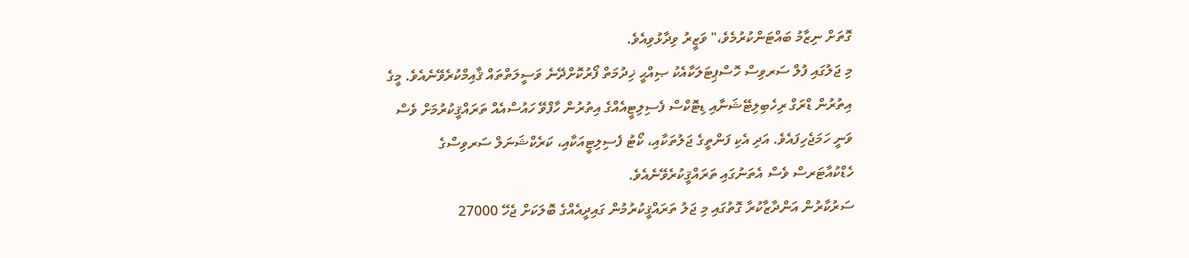ގޮތަށް ނިޒާމު ބައްޓަންކުރުމެވެ،" ވަޒީރު ވިދާޅުވިއެވެ.
މި ޖަލުގައި ފުލް ސަރވިސް ހޮސްޕިޓަލަކާއެކު ޞިއްޙީ ޚިދުމަތް ފޯރުކޮށްދޭނެ ވަސީލަތްތައް ޤާއިމްކުރެވޭނެއެވެ. މީގެ އިތުރުން ޑްރަގް ރިހެބިލިޓޭޝަނާއި ޑިޓޮކްސް ފެސިލިޓީއެއްގެ އިތުރުން ހާފްވޭ ހައުސްއެއް ތަރައްޤީކުރުމަށް ވެސް ވަނީ ހަމަޖެހިފައެވެ. އަދި އެކި ފަންތީގެ ޖަލުތަކާއި، ކޯޓު ފެސިލިޓީއަކާއި، ކަރެކްޝަނަލް ސަރވިސްގެ ހެޑްކުއާޓަރސް ވެސް އެތަނުގައި ތަރައްޤީކުރެވޭނެއެވެ.
ސަރުކާރުން އަންދާޒާކުރާ ގޮތުގައި މި ޖަލު ތަރައްޤީކުރުމުން ގައިދީއެއްގެ ބޮލަކަށް ޖެހޭ 27000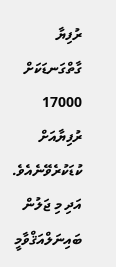ރުފިޔާ ގާތްގަނޑަކަށް 17000 ރުފިޔާއަށް ކުޑަކުރެވޭނެއެވެ. އަދި މި ޖަލުން ބައިނަލްއަޤްވާމީ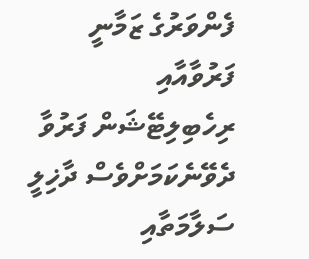ފެންވަރުގެ ޒަމާނީ ފަރުވާއާއި ރިހެބިލިޓޭޝަން ފަރުވާ ދެވޭނެކަމަށްވެސް ދާޚިލީ ސަލާމަތާއި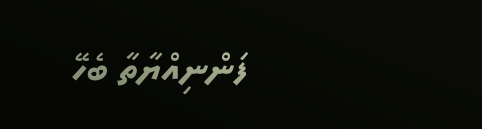ފަންނިއްޔާތާ ބެހޭ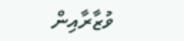ވުޒާރާއިން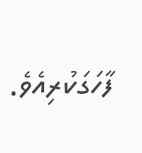ފާހަގަކުރިއެވެ.